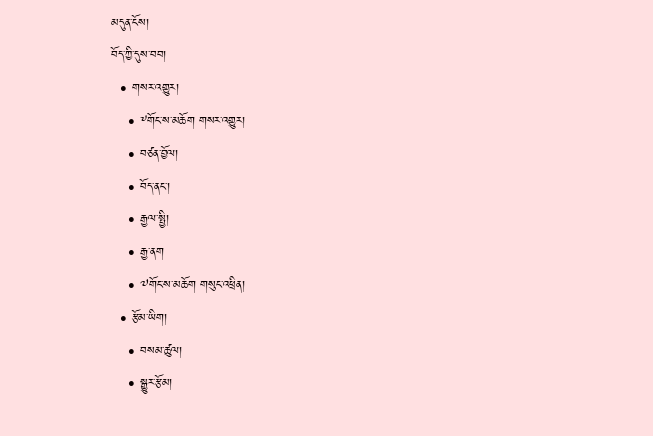མདུན་ངོས།
བོད་ཀྱི་དུས་བབ།
  • གསར་འགྱུར།
    • ༸གོང་ས་མཆོག གསར་འགྱུར།
    • བཙན་བྱོལ།
    • བོད་ནང་།
    • རྒྱལ་སྤྱི།
    • རྒྱ་ནག
    • ༧གོང་ས་མཆོག གསུང་འཕྲིན།
  • རྩོམ་ཡིག།
    • བསམ་ཚུལ།
    • སྒྱུར་རྩོམ།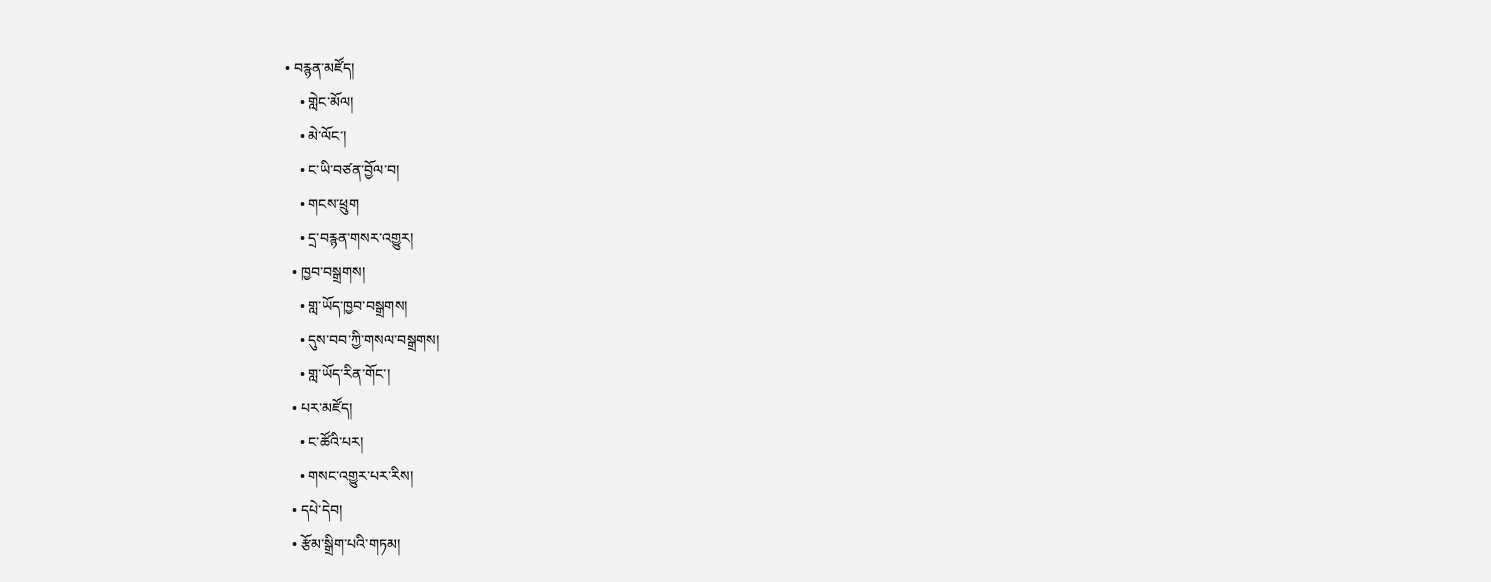• བརྙན་མཛོད།
    • གླེང་མོལ།
    • མེ་ལོང་།
    • ང་ཡི་བཙན་བྱོལ་བ།
    • གངས་ཕྲུག
    • དྲ་བརྙན་གསར་འགྱུར།
  • ཁྱབ་བསྒྲགས།
    • གླ་ཡོད་ཁྱབ་བསྒྲགས།
    • དུས་བབ་ཀྱི་གསལ་བསྒྲགས།
    • གླ་ཡོད་རིན་གོང་།
  • པར་མཛོད།
    • ང་ཚོའི་པར།
    • གསང་འགྱུར་པར་རིས།
  • དཔེ་དེབ།
  • རྩོམ་སྒྲིག་པའི་གཏམ།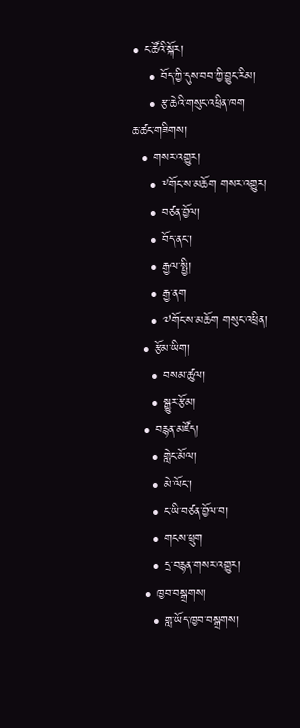• ང་ཚོའི་སྐོར།
    • བོད་ཀྱི་དུས་བབ་ཀྱི་བྱུང་རིམ།
    • རྩ་ཆེའི་གསུང་འཕྲིན་ཁག
ཆ་ཚང་གཟིགས།
  • གསར་འགྱུར།
    • ༸གོང་ས་མཆོག གསར་འགྱུར།
    • བཙན་བྱོལ།
    • བོད་ནང་།
    • རྒྱལ་སྤྱི།
    • རྒྱ་ནག
    • ༧གོང་ས་མཆོག གསུང་འཕྲིན།
  • རྩོམ་ཡིག།
    • བསམ་ཚུལ།
    • སྒྱུར་རྩོམ།
  • བརྙན་མཛོད།
    • གླེང་མོལ།
    • མེ་ལོང་།
    • ང་ཡི་བཙན་བྱོལ་བ།
    • གངས་ཕྲུག
    • དྲ་བརྙན་གསར་འགྱུར།
  • ཁྱབ་བསྒྲགས།
    • གླ་ཡོད་ཁྱབ་བསྒྲགས།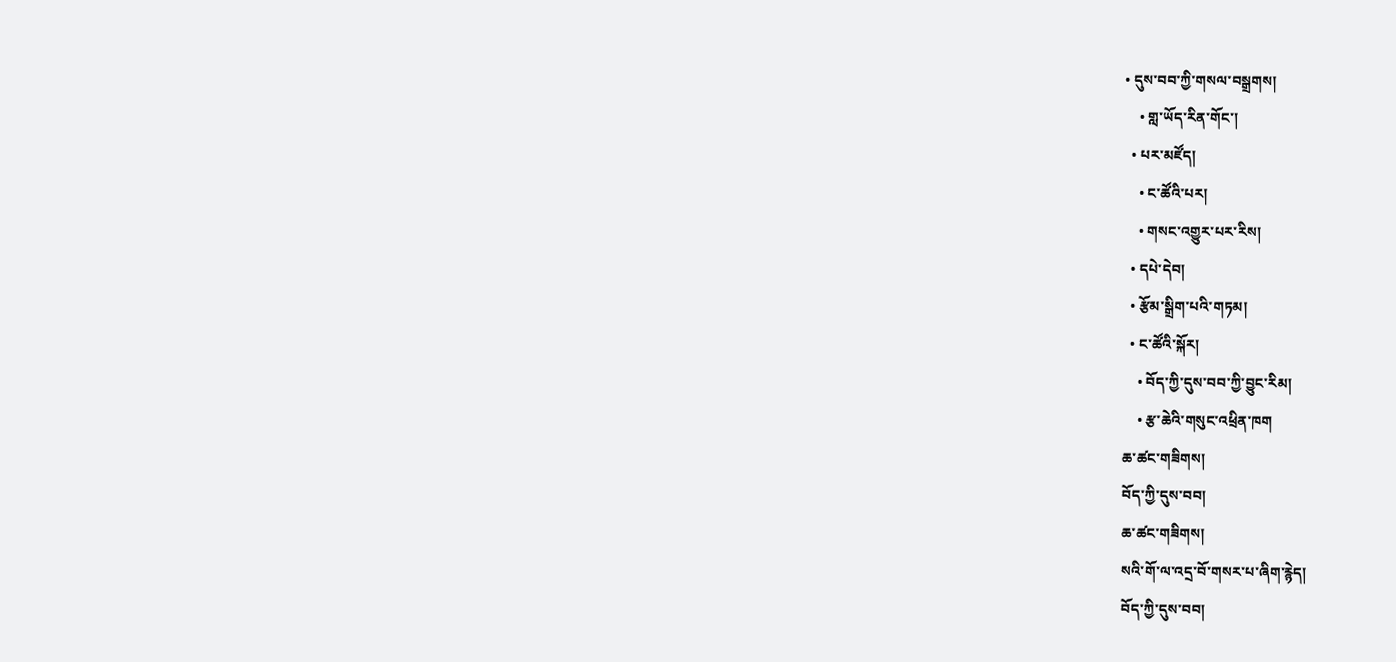• དུས་བབ་ཀྱི་གསལ་བསྒྲགས།
    • གླ་ཡོད་རིན་གོང་།
  • པར་མཛོད།
    • ང་ཚོའི་པར།
    • གསང་འགྱུར་པར་རིས།
  • དཔེ་དེབ།
  • རྩོམ་སྒྲིག་པའི་གཏམ།
  • ང་ཚོའི་སྐོར།
    • བོད་ཀྱི་དུས་བབ་ཀྱི་བྱུང་རིམ།
    • རྩ་ཆེའི་གསུང་འཕྲིན་ཁག
ཆ་ཚང་གཟིགས།
བོད་ཀྱི་དུས་བབ།
ཆ་ཚང་གཟིགས།
སའི་གོ་ལ་འདྲ་བོ་གསར་པ་ཞིག་རྙེད།
བོད་ཀྱི་དུས་བབ།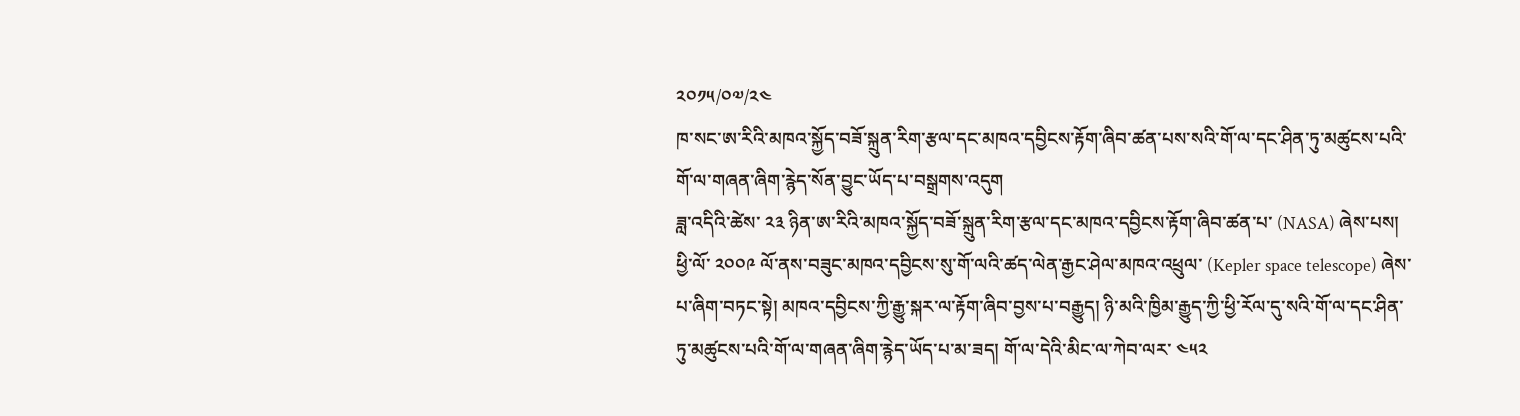༢༠༡༥/༠༧/༢༤
ཁ་སང་ཨ་རིའི་མཁའ་སྐྱོད་བཟོ་སྐྲུན་རིག་རྩལ་དང་མཁའ་དབྱིངས་རྟོག་ཞིབ་ཚན་པས་སའི་གོ་ལ་དང་ཤིན་ཏུ་མཚུངས་པའི་གོ་ལ་གཞན་ཞིག་རྙེད་སོན་བྱུང་ཡོད་པ་བསྒྲགས་འདུག
ཟླ་འདིའི་ཚེས་ ༢༣ ཉིན་ཨ་རིའི་མཁའ་སྐྱོད་བཟོ་སྐྲུན་རིག་རྩལ་དང་མཁའ་དབྱིངས་རྟོག་ཞིབ་ཚན་པ་ (NASA) ཞེས་པས། ཕྱི་ལོ་ ༢༠༠༩ ལོ་ནས་བཟུང་མཁའ་དབྱིངས་སུ་གོ་ལའི་ཚད་ལེན་རྒྱང་ཤེལ་མཁའ་འཕྲུལ་ (Kepler space telescope) ཞེས་པ་ཞིག་བཏང་སྟེ། མཁའ་དབྱིངས་ཀྱི་རྒྱུ་སྐར་ལ་རྟོག་ཞིབ་བྱས་པ་བརྒྱུད། ཉི་མའི་ཁྱིམ་རྒྱུད་ཀྱི་ཕྱི་རོལ་དུ་སའི་གོ་ལ་དང་ཤིན་ཏུ་མཚུངས་པའི་གོ་ལ་གཞན་ཞིག་རྙེད་ཡོད་པ་མ་ཟད། གོ་ལ་དེའི་མིང་ལ་ཀེབ་ལར་ ༤༥༢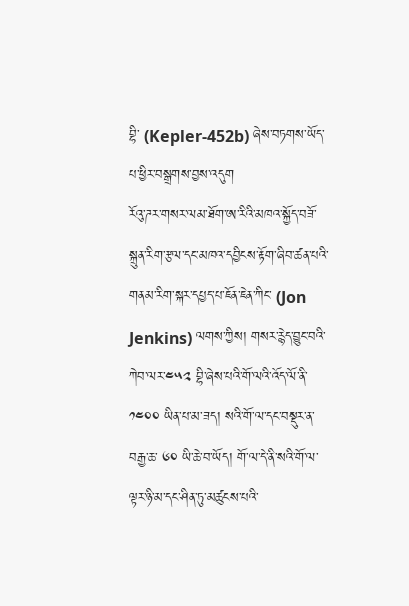བྷི་ (Kepler-452b) ཞེས་བཏགས་ཡོད་པ་ཕྱིར་བསྒྲགས་བྱས་འདུག
རོའུ་ཌར་གསར་ལམ་ཐོག་ཨ་རིའི་མཁའ་སྐྱོད་བཟོ་སྐྲུན་རིག་རྩལ་དང་མཁའ་དབྱིངས་རྟོག་ཞིབ་ཚན་པའི་གནམ་རིག་སྐར་དཔྱད་པ་ཇོན་ཇེན་ཀིང་ (Jon Jenkins) ལགས་ཀྱིས། གསར་རྙེད་བྱུང་བའི་ཀེབ་ལར་༤༥༢ བྷི་ཞེས་པའི་གོ་ལའི་འོད་ལོ་ནི་ ༡༤༠༠ ཡིན་པ་མ་ཟད། སའི་གོ་ལ་དང་བསྡུར་ན་བརྒྱ་ཆ་ ༦༠ ཡི་ཆེ་བ་ཡོད། གོ་ལ་དེ་ནི་སའི་གོ་ལ་ལྟར་ཉི་མ་དང་ཤིན་ཏུ་མཚུངས་པའི་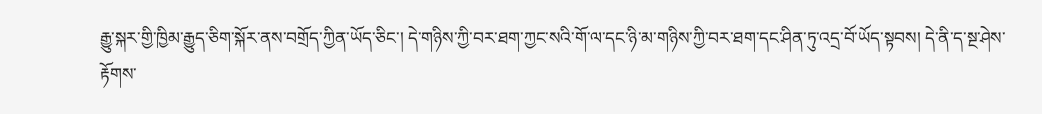རྒྱུ་སྐར་གྱི་ཁྱིམ་རྒྱུད་ཅིག་སྐོར་ནས་བགྲོད་ཀྱིན་ཡོད་ཅིང་། དེ་གཉིས་ཀྱི་བར་ཐག་ཀྱང་སའི་གོ་ལ་དང་ཉི་མ་གཉིས་ཀྱི་བར་ཐག་དང་ཤིན་ཏུ་འདྲ་བོ་ཡོད་སྟབས། དེ་ནི་ད་སྔ་ཤེས་རྟོགས་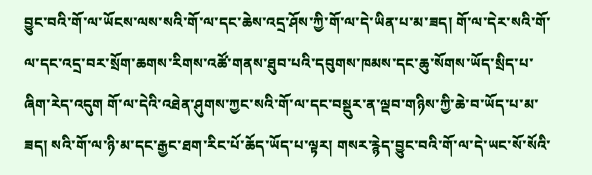བྱུང་བའི་གོ་ལ་ཡོངས་ལས་སའི་གོ་ལ་དང་ཆེས་འདྲ་ཤོས་ཀྱི་གོ་ལ་དེ་ཡིན་པ་མ་ཟད། གོ་ལ་དེར་སའི་གོ་ལ་དང་འདྲ་བར་སྲོག་ཆགས་རིགས་འཚོ་གནས་ཐུབ་པའི་དབུགས་ཁམས་དང་ཆུ་སོགས་ཡོད་སྲིད་པ་ཞིག་རེད་འདུག གོ་ལ་དེའི་འཐེན་ཤུགས་ཀྱང་སའི་གོ་ལ་དང་བསྡུར་ན་ལྡབ་གཉིས་ཀྱི་ཆེ་བ་ཡོད་པ་མ་ཟད། སའི་གོ་ལ་ཉི་མ་དང་རྒྱང་ཐག་རིང་པོ་ཆོད་ཡོད་པ་ལྟར། གསར་རྙེད་བྱུང་བའི་གོ་ལ་དེ་ཡང་སོ་སོའི་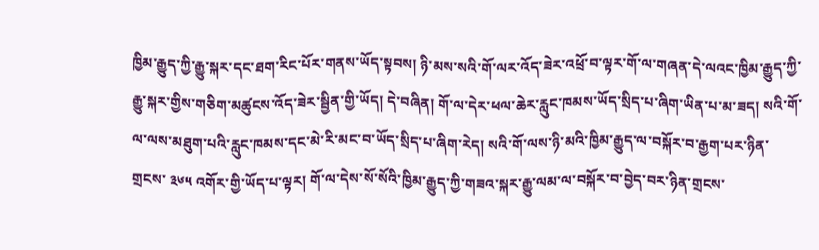ཁྱིམ་རྒྱུད་ཀྱི་རྒྱུ་སྐར་དང་ཐག་རིང་པོར་གནས་ཡོད་སྟབས། ཉི་མས་སའི་གོ་ལར་འོད་ཟེར་འཕྲོ་བ་ལྟར་གོ་ལ་གཞན་དེ་ལའང་ཁྱིམ་རྒྱུད་ཀྱི་རྒྱུ་སྐར་གྱིས་གཅིག་མཚུངས་འོད་ཟེར་སྦྱིན་གྱི་ཡོད། དེ་བཞིན། གོ་ལ་དེར་ཕལ་ཆེར་རླུང་ཁམས་ཡོད་སྲིད་པ་ཞིག་ཡིན་པ་མ་ཟད། སའི་གོ་ལ་ལས་མཐུག་པའི་རླུང་ཁམས་དང་མེ་རི་མང་བ་ཡོད་སྲིད་པ་ཞིག་རེད། སའི་གོ་ལས་ཉི་མའི་ཁྱིམ་རྒྱུད་ལ་བསྐོར་བ་རྒྱག་པར་ཉིན་གྲངས་ ༣༦༥ འགོར་གྱི་ཡོད་པ་ལྟར། གོ་ལ་དེས་སོ་སོའི་ཁྱིམ་རྒྱུད་ཀྱི་གཟའ་སྐར་རྒྱུ་ལམ་ལ་བསྐོར་བ་བྱེད་བར་ཉིན་གྲངས་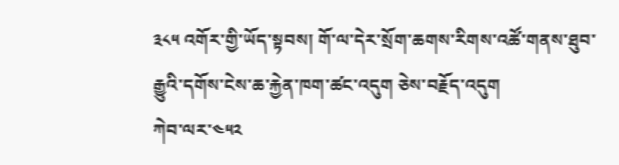༣༨༥ འགོར་གྱི་ཡོད་སྟབས། གོ་ལ་དེར་སྲོག་ཆགས་རིགས་འཚོ་གནས་ཐུབ་རྒྱུའི་དགོས་ངེས་ཆ་རྐྱེན་ཁག་ཚང་འདུག ཅེས་བརྗོད་འདུག
ཀེབ་ལར་༤༥༢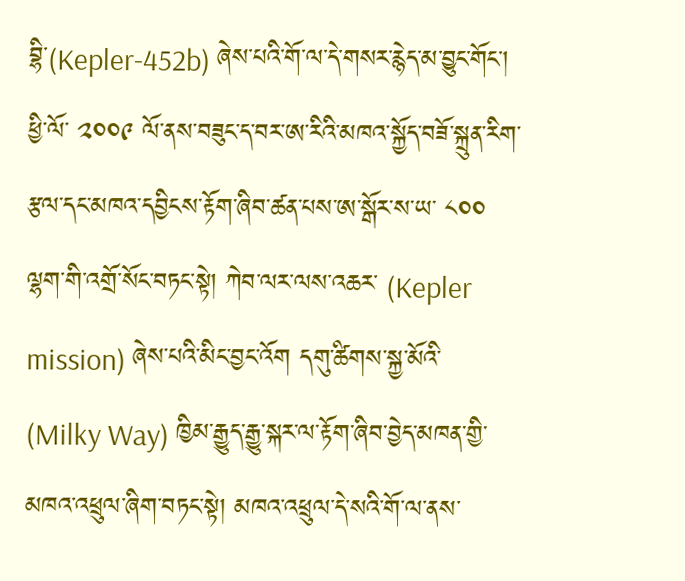བྷི་(Kepler-452b) ཞེས་པའི་གོ་ལ་དེ་གསར་རྙེད་མ་བྱུང་གོང་། ཕྱི་ལོ་ ༢༠༠༩ ལོ་ནས་བཟུང་ད་བར་ཨ་རིའི་མཁའ་སྐྱོད་བཟོ་སྐྲུན་རིག་རྩལ་དང་མཁའ་དབྱིངས་རྟོག་ཞིབ་ཚན་པས་ཨ་སྒོར་ས་ཡ་ ༨༠༠ ལྷག་གི་འགྲོ་སོང་བཏང་སྟེ། ཀེབ་ལར་ལས་འཆར་ (Kepler mission) ཞེས་པའི་མིང་བྱང་འོག དགུ་ཚིགས་སྐྱ་མོའི་ (Milky Way) ཁྱིམ་རྒྱུད་རྒྱུ་སྐར་ལ་རྟོག་ཞིབ་བྱེད་མཁན་གྱི་མཁའ་འཕྲུལ་ཞིག་བཏང་སྟེ། མཁའ་འཕྲུལ་དེ་སའི་གོ་ལ་ནས་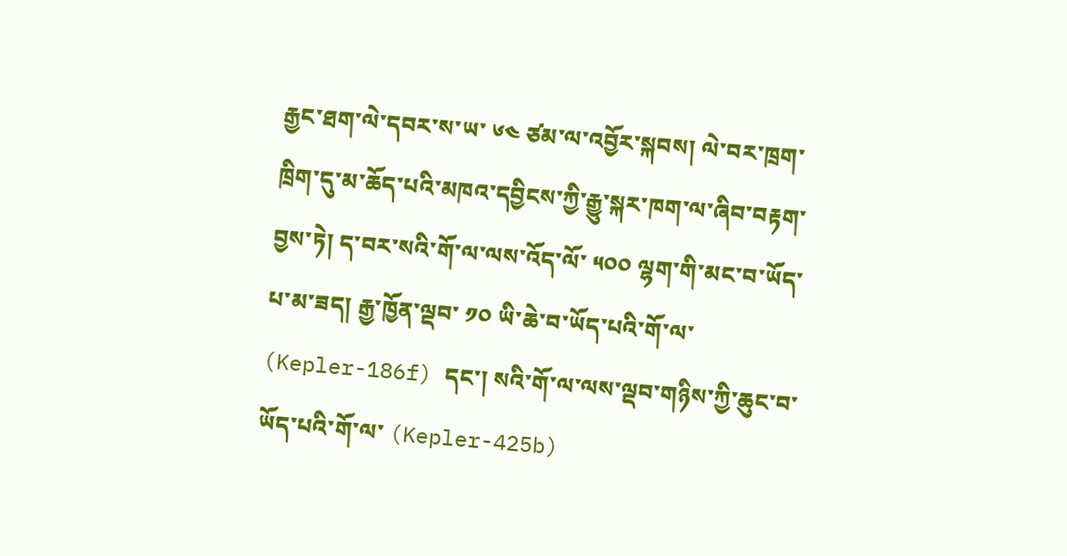རྒྱང་ཐག་ལེ་དབར་ས་ཡ་ ༦༤ ཙམ་ལ་འབྱོར་སྐབས། ལེ་བར་ཁྲག་ཁྲིག་དུ་མ་ཆོད་པའི་མཁའ་དབྱིངས་ཀྱི་རྒྱུ་སྐར་ཁག་ལ་ཞིབ་བརྟག་བྱས་ཏེ། ད་བར་སའི་གོ་ལ་ལས་འོད་ལོ་ ༥༠༠ ལྷག་གི་མང་བ་ཡོད་པ་མ་ཟད། རྒྱ་ཁྱོན་ལྡབ་ ༡༠ ཡི་ཆེ་བ་ཡོད་པའི་གོ་ལ་ (Kepler-186f) དང་། སའི་གོ་ལ་ལས་ལྡབ་གཉིས་ཀྱི་ཆུང་བ་ཡོད་པའི་གོ་ལ་ (Kepler-425b)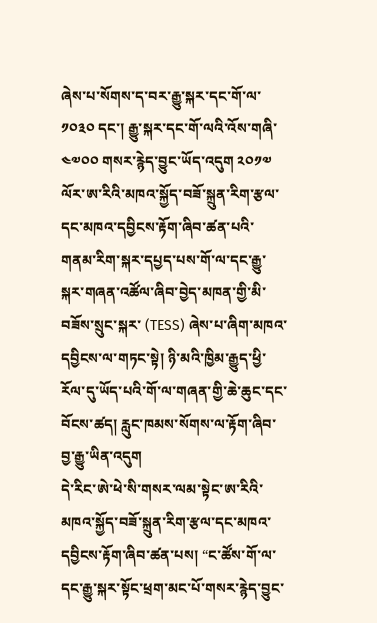ཞེས་པ་སོགས་ད་བར་རྒྱུ་སྐར་དང་གོ་ལ་ ༡༠༣༠ དང་། རྒྱུ་སྐར་དང་གོ་ལའི་འོས་གཞི་ ༤༧༠༠ གསར་རྙེད་བྱུང་ཡོད་འདུག ༢༠༡༧ ལོར་ཨ་རིའི་མཁའ་སྐྱོད་བཟོ་སྐྲུན་རིག་རྩལ་དང་མཁའ་དབྱིངས་རྟོག་ཞིབ་ཚན་པའི་གནམ་རིག་སྐར་དཔྱད་པས་གོ་ལ་དང་རྒྱུ་སྐར་གཞན་འཚོལ་ཞིབ་བྱེད་མཁན་གྱི་མི་བཟོས་སྲུང་སྐར་ (TESS) ཞེས་པ་ཞིག་མཁའ་དབྱིངས་ལ་གཏང་སྟེ། ཉི་མའི་ཁྱིམ་རྒྱུད་ཕྱི་རོལ་དུ་ཡོད་པའི་གོ་ལ་གཞན་གྱི་ཆེ་ཆུང་དང་བོངས་ཚད། རླུང་ཁམས་སོགས་ལ་རྟོག་ཞིབ་བྱ་རྒྱུ་ཡིན་འདུག
དེ་རིང་ཨེ་ཕེ་སི་གསར་ལམ་སྟེང་ཨ་རིའི་མཁའ་སྐྱོད་བཟོ་སྐྲུན་རིག་རྩལ་དང་མཁའ་དབྱིངས་རྟོག་ཞིབ་ཚན་པས། “ང་ཚོས་གོ་ལ་དང་རྒྱུ་སྐར་སྟོང་ཕྲག་མང་པོ་གསར་རྙེད་བྱུང་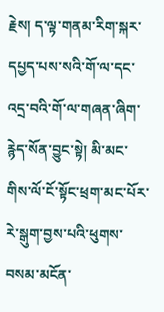རྗེས། ད་ལྟ་གནམ་རིག་སྐར་དཔྱད་པས་སའི་གོ་ལ་དང་འདྲ་བའི་གོ་ལ་གཞན་ཞིག་རྙེད་སོན་བྱུང་སྟེ། མི་མང་གིས་ལོ་ངོ་སྟོང་ཕྲག་མང་པོར་རེ་སྒུག་བྱས་པའི་ཕུགས་བསམ་མངོན་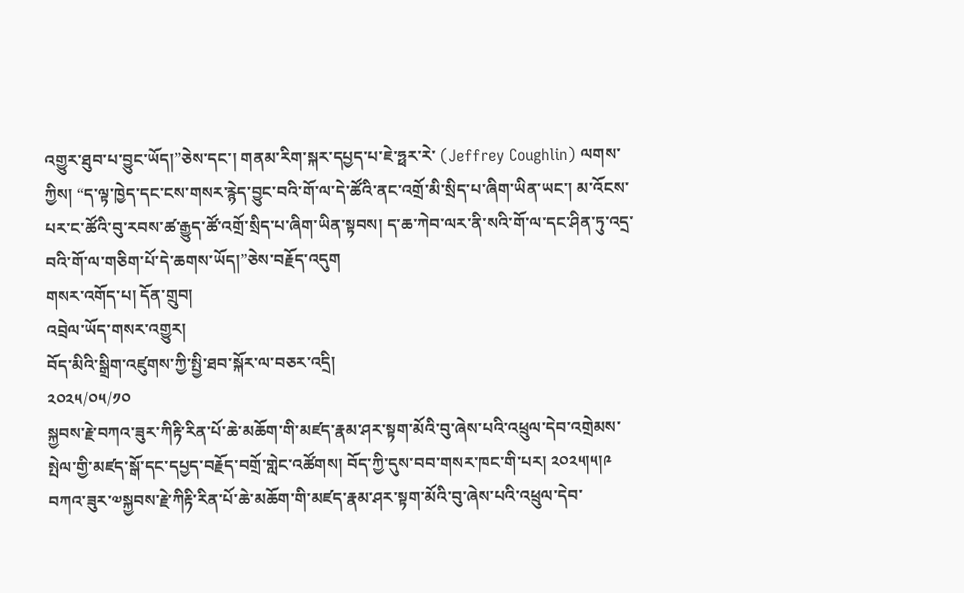འགྱུར་ཐུབ་པ་བྱུང་ཡོད།”ཅེས་དང་། གནམ་རིག་སྐར་དཔྱད་པ་ཇེ་ཧྥར་རེ་ (Jeffrey Coughlin) ལགས་ཀྱིས། “ད་ལྟ་ཁྱེད་དང་ངས་གསར་རྙེད་བྱུང་བའི་གོ་ལ་དེ་ཚོའི་ནང་འགྲོ་མི་སྲིད་པ་ཞིག་ཡིན་ཡང་། མ་འོངས་པར་ང་ཚོའི་བུ་རབས་ཚ་རྒྱུད་ཚོ་འགྲོ་སྲིད་པ་ཞིག་ཡིན་སྟབས། ད་ཆ་ཀེབ་ལར་ནི་སའི་གོ་ལ་དང་ཤིན་ཏུ་འདྲ་བའི་གོ་ལ་གཅིག་པོ་དེ་ཆགས་ཡོད།”ཅེས་བརྗོད་འདུག
གསར་འགོད་པ། དོན་གྲུབ།
འབྲེལ་ཡོད་གསར་འགྱུར།
བོད་མིའི་སྒྲིག་འཛུགས་ཀྱི་སྤྱི་ཐབ་སྐོར་ལ་བཅར་འདྲི།
༢༠༢༥/༠༥/༡༠
སྐྱབས་རྗེ་བཀའ་ཟུར་ཀིརྟི་རིན་པོ་ཆེ་མཆོག་གི་མཛད་རྣམ་ཤར་སྟག་མོའི་བུ་ཞེས་པའི་འཕྲུལ་དེབ་འགྲེམས་སྤེལ་གྱི་མཛད་སྒོ་དང་དཔྱད་བརྗོད་བགྲོ་གླེང་འཚོགས། བོད་ཀྱི་དུས་བབ་གསར་ཁང་གི་པར། ༢༠༢༥།༥།༩
བཀའ་ཟུར་༧སྐྱབས་རྗེ་ཀིརྟི་རིན་པོ་ཆེ་མཆོག་གི་མཛད་རྣམ་ཤར་སྟག་མོའི་བུ་ཞེས་པའི་འཕྲུལ་དེབ་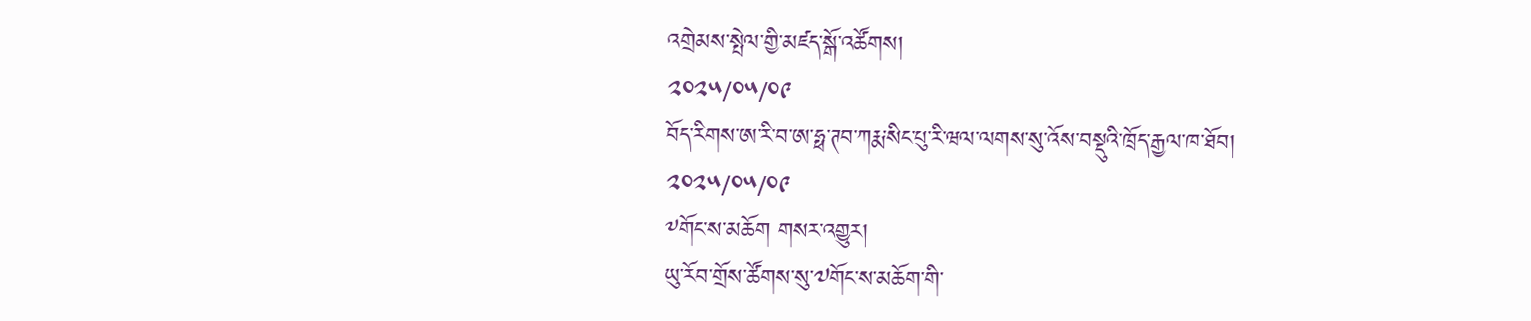འགྲེམས་སྤེལ་གྱི་མཛད་སྒོ་འཚོགས།
༢༠༢༥/༠༥/༠༩
བོད་རིགས་ཨ་རི་བ་ཨ་ཧྥ་ཊབ་ཀརྨ་སིང་པུ་རི་ཝལ་ལགས་སུ་འོས་བསྡུའི་ཁྲོད་རྒྱལ་ཁ་ཐོབ།
༢༠༢༥/༠༥/༠༩
༸གོང་ས་མཆོག གསར་འགྱུར།
ཡུ་རོབ་གྲོས་ཚོགས་སུ་༧གོང་ས་མཆོག་གི་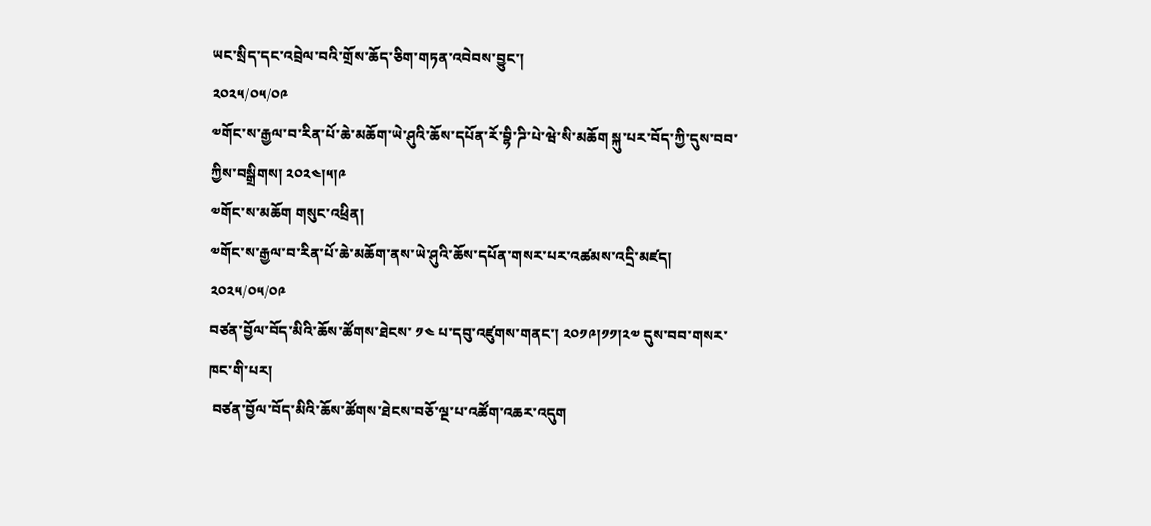ཡང་སྲིད་དང་འབྲེལ་བའི་གྲོས་ཆོད་ཅིག་གཏན་འབེབས་བྱུང་།
༢༠༢༥/༠༥/༠༩
༧གོང་ས་རྒྱལ་བ་རིན་པོ་ཆེ་མཆོག་ཡེ་ཤུའི་ཆོས་དཔོན་རོ་བྷི་ཌི་པེ་ཝེ་སི་མཆོག སྐུ་པར་བོད་ཀྱི་དུས་བབ་ཀྱིས་བསྒྲིགས། ༢༠༢༤།༥།༩
༧གོང་ས་མཆོག གསུང་འཕྲིན།
༧གོང་ས་རྒྱལ་བ་རིན་པོ་ཆེ་མཆོག་ནས་ཡེ་ཤུའི་ཆོས་དཔོན་གསར་པར་འཚམས་འདྲི་མཛད།
༢༠༢༥/༠༥/༠༩
བཙན་བྱོལ་བོད་མིའི་ཆོས་ཚོགས་ཐེངས་ ༡༤ པ་དབུ་འཛུགས་གནང་། ༢༠༡༩།༡༡།༢༧ དུས་བབ་གསར་ཁང་གི་པར།
 བཙན་བྱོལ་བོད་མིའི་ཆོས་ཚོགས་ཐེངས་བཅོ་ལྔ་པ་འཚོག་འཆར་འདུག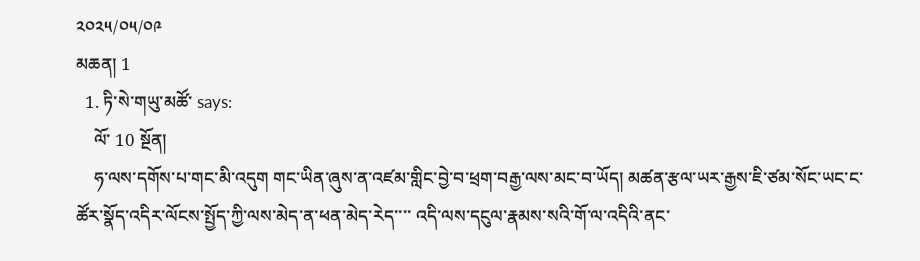༢༠༢༥/༠༥/༠༩
མཆན། 1
  1. ཏི་སེ་གཡུ་མཚོ་ says:
    ལོ་ 10 སྔོན།
    ཧ་ལས་དགོས་པ་གང་མི་འདུག གང་ཡིན་ཞུས་ན་འཛམ་གླིང་བྱེ་བ་ཕྲག་བརྒྱ་ལས་མང་བ་ཡོད། མཚན་རྩལ་ཡར་རྒྱས་ཇི་ཙམ་སོང་ཡང་ང་ཚོར་སྣོད་འདིར་ལོངས་སྤྱོད་ཀྱི་ལས་མེད་ན་ཕན་མེད་རེད་་་་ འདི་ལས་དངུལ་རྣམས་སའི་གོ་ལ་འདིའི་ནང་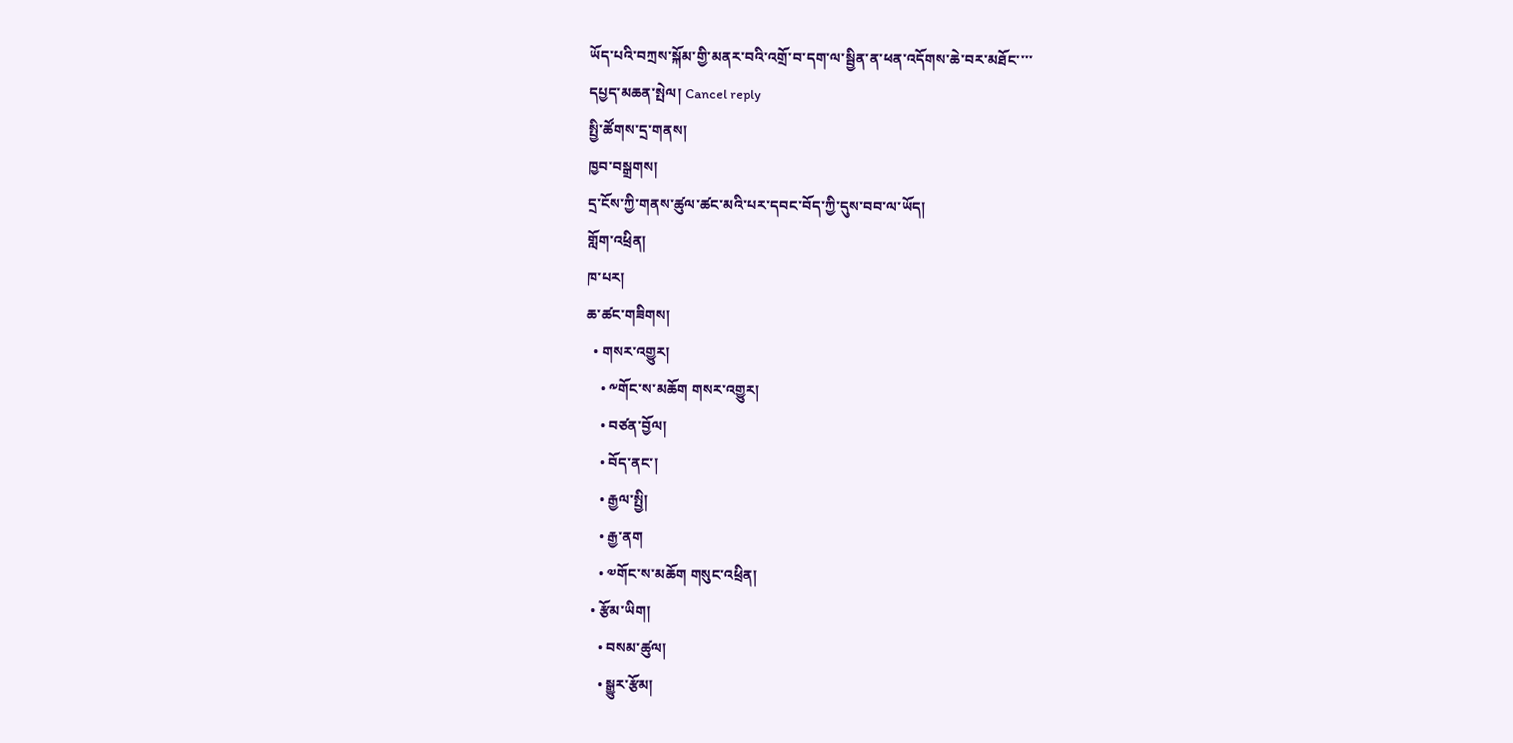ཡོད་པའི་བཀྲས་སྐོམ་གྱི་མནར་བའི་འགྲོ་བ་དག་ལ་སྦྱིན་ན་ཕན་འདོགས་ཆེ་བར་མཐོང་་་་
དཔྱད་མཆན་སྤེལ། Cancel reply
སྤྱི་ཚོགས་དྲ་གནས།
ཁྱབ་བསྒྲགས།
དྲ་ངོས་ཀྱི་གནས་ཚུལ་ཚང་མའི་པར་དབང་བོད་ཀྱི་དུས་བབ་ལ་ཡོད།
གློག་འཕྲིན།
ཁ་པར།
ཆ་ཚང་གཟིགས།
  • གསར་འགྱུར།
    • ༸གོང་ས་མཆོག གསར་འགྱུར།
    • བཙན་བྱོལ།
    • བོད་ནང་།
    • རྒྱལ་སྤྱི།
    • རྒྱ་ནག
    • ༧གོང་ས་མཆོག གསུང་འཕྲིན།
  • རྩོམ་ཡིག།
    • བསམ་ཚུལ།
    • སྒྱུར་རྩོམ།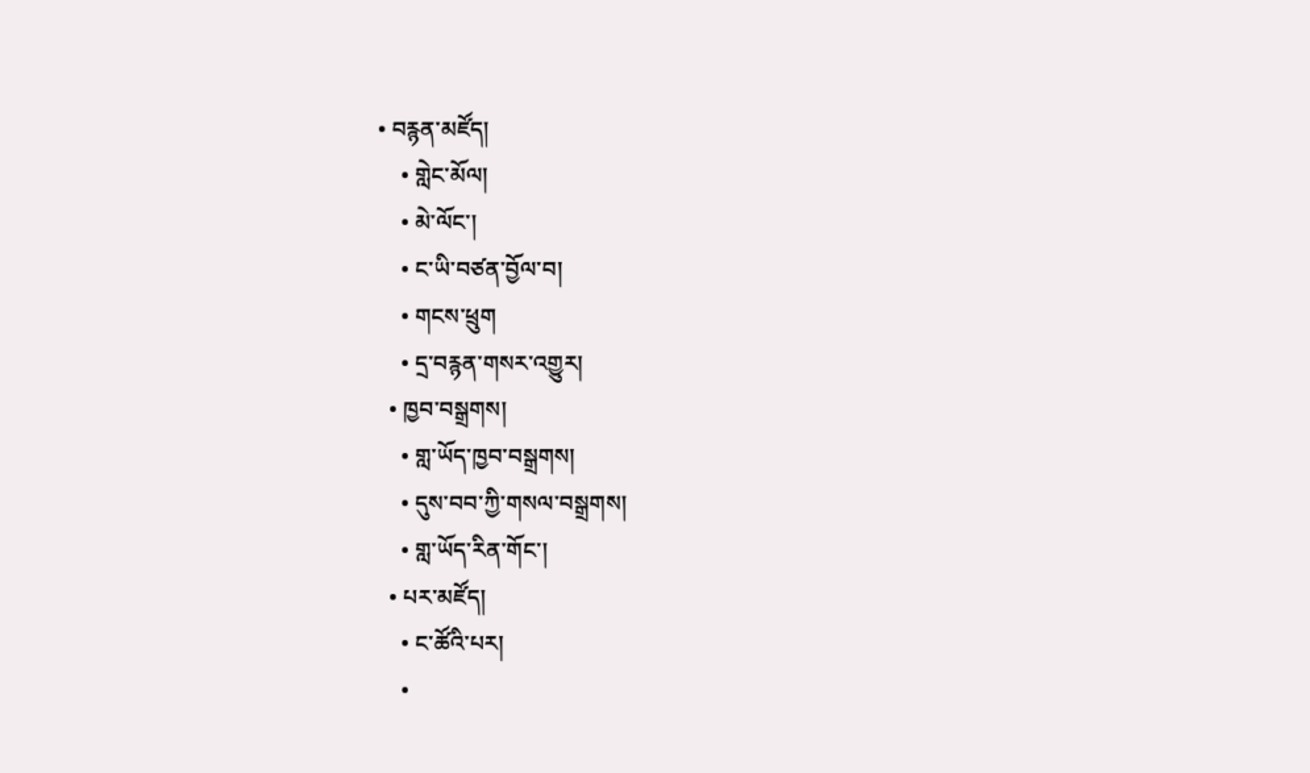• བརྙན་མཛོད།
    • གླེང་མོལ།
    • མེ་ལོང་།
    • ང་ཡི་བཙན་བྱོལ་བ།
    • གངས་ཕྲུག
    • དྲ་བརྙན་གསར་འགྱུར།
  • ཁྱབ་བསྒྲགས།
    • གླ་ཡོད་ཁྱབ་བསྒྲགས།
    • དུས་བབ་ཀྱི་གསལ་བསྒྲགས།
    • གླ་ཡོད་རིན་གོང་།
  • པར་མཛོད།
    • ང་ཚོའི་པར།
    •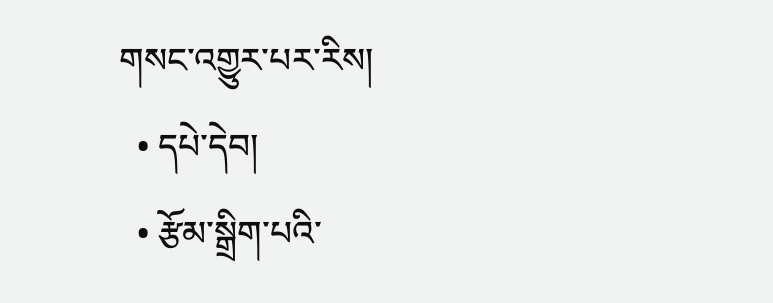གསང་འགྱུར་པར་རིས།
  • དཔེ་དེབ།
  • རྩོམ་སྒྲིག་པའི་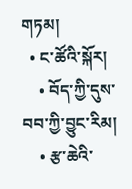གཏམ།
  • ང་ཚོའི་སྐོར།
    • བོད་ཀྱི་དུས་བབ་ཀྱི་བྱུང་རིམ།
    • རྩ་ཆེའི་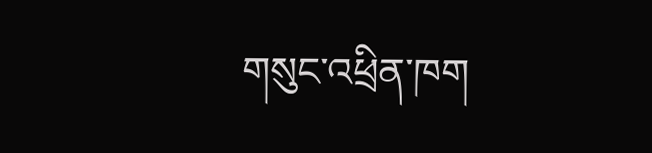གསུང་འཕྲིན་ཁག